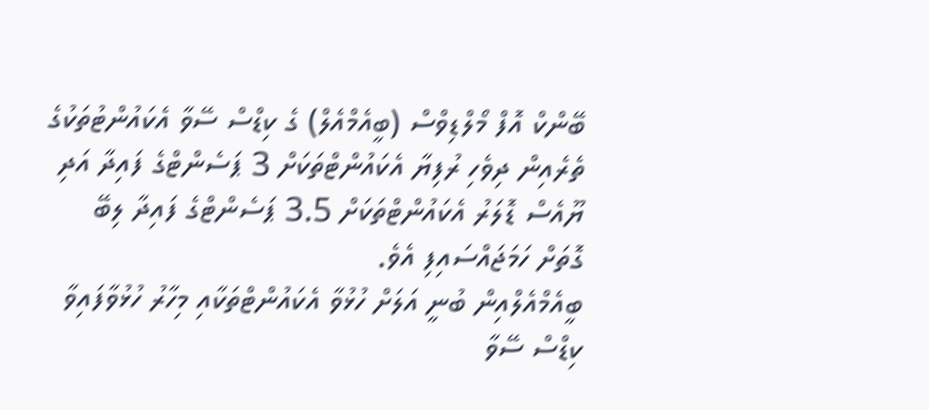ބޭންކް އޮފް މޯލްޑިވްސް (ބީއެމްއެލް) ގެ ކިޑްސް ސޭވާ އެކައުންޓުތަކުގެ ތެރެއިން ދިވެހި ރުފިޔާ އެކައުންޓްތަކަށް 3 ޕަސެންޓްގެ ފައިދާ އަދި ޔޫއެސް ޑޮލަރު އެކައުންޓްތަކަށް 3.5 ޕަސެންޓްގެ ފައިދާ ލިބޭ ގޮތަށް ހަމަޖައްސައިފި އެވެ.
ބީއެމްއެލްއިން ބުނީ އަލަށް ހުޅުވާ އެކައުންޓްތަކާއި މިހާރު ހުޅުވާފައިވާ ކިޑްސް ސޭވާ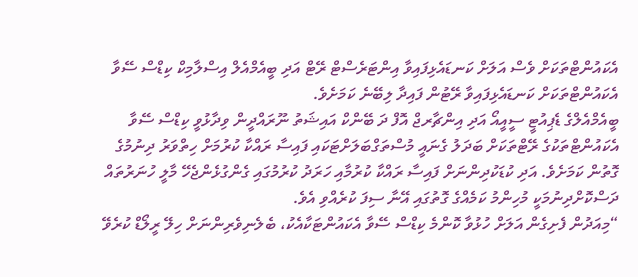އެކައުންޓްތަކަށް ވެސް އަލަށް ކަނޑައެޅިފައިވާ އިންޓަރެސްޓް ރޭޓް އަދި ބީއެމްއެލް އިސްލާމިކް ކިޑްސް ސޭވާ އެކައުންޓްތަކަށް ކަނޑައެޅިފައިވާ ރޭޓުން ފައިދާ ލިބޭނެ ކަމަށެވެ.
ބީއެމްއެލްގެ ޑެޕިއުޓީ ސީއީއޯ އަދި އިންޗާރޖް އޮފް ދަ ބޭންކް އައިޝަތު ނޫރައްދީން ވިދާޅުވީ ކިޑްސް ސޭވާ އެކައުންޓްތަކުގެ ރޭޓްތަކަށް ބަދަލު ގެނައީ މުސްތަގްބަލަށްޓަކައި ފައިސާ ރައްކާ ކުރުމަށް ހިތްވަރު ދިނުމުގެ ގޮތުން ކަމަށެވެ. އަދި ކުޑަކުދިންނަށް ފައިސާ ރައްކާ ކުރުމާއި ހަރަދު ކުރުމުގައި ގެންގުޅެންޖެހޭ މާލީ ހުނަރުތައް ދަސްކޮށްދިނުމަކީ މުހިންމު ކަމެއްގެ ގޮތުގައި އޭނާ ސިފަ ކުރެއްވި އެވެ.
“މިއަދުން ފެށިގެން އަލަށް ހުޅުވާ ކޮންމެ ކިޑްސް ސޭވާ އެކައުންޓަކާއެކު، ބެލެނިވެރިންނަށް ހިލޭ ރީލޯޑް ކުރެވޭ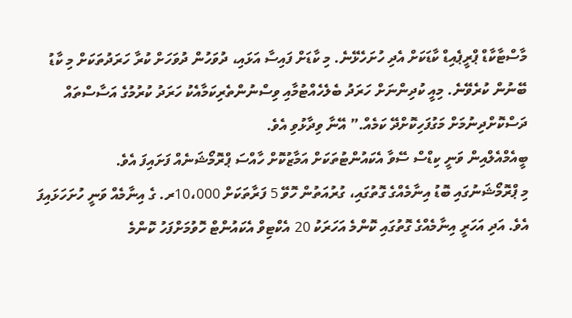މާސްޓާކާޑް ޕްރީޕެއިޑް ކާޑަކަށް އެދި ހުށަހެޅޭނެ. މި ކާޑަށް ފައިސާ އަޅައި، ދުވަހުން ދުވަހަށް ކުރާ ހަރަދުތަކަށް މި ކާޑު ބޭނުން ކުރެވޭނެ. މިއީ ކުދިންނަށް ހަރަދު ބެލެހެއްޓުމާއި ވިސްނުންތެރިކަމާއެކު ހަރަދު ކުރުމުގެ އަސާސްތައް ދަސްކޮށްދިނުމަށް މަގުފަހިކޮށްދޭ ކަމެއް.” އޭނާ ވިދާޅުވި އެވެ.
ބީއެމްއެލްއިން ވަނީ ކިޑްސް ސޭވާ އެކައުންޓުތަކަށް އަމާޒުކޮށް ހާއްސަ ޕްރޮމޯޝަނެއް ފަށައިފަ އެވެ.
މި ޕްރޮމޯޝަނުގައި ބޮޑު އިނާމެއްގެ ގޮތުގައި، ގުރުއަތުން ހޮވޭ 5 ފަރާތަކަށް 10،000ރ. ގެ އިނާމެއް ވަނީ ހުށަހަޅައިފަ އެވެ. އަދި އަހަރީ އިނާމެއްގެ ގޮތުގައި ކޮންމެ އަހަރަކު 20 އެކްޓިވް އެކައުންޓް ހޮވުމަށްފަހު ކޮންމެ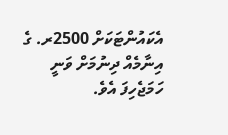އެކައުންޓަކަށް 2500ރ. ގެ އިނާމެއް ދިނުމަށް ވަނީ ހަމަޖެހިފަ އެވެ.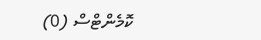ކޮމެންޓްސް (0)